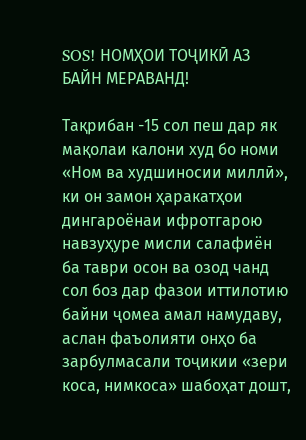SOS! НОМҲОИ ТОҶИКӢ АЗ БАЙН МЕРАВАНД!

Тақрибан -15 сол пеш дар як мақолаи калони худ бо номи «Ном ва худшиносии миллӣ», ки он замон ҳаракатҳои дингароёнаи ифротгарою навзуҳуре мисли салафиён ба таври осон ва озод чанд сол боз дар фазои иттилотию байни ҷомеа амал намудаву, аслан фаъолияти онҳо ба зарбулмасали тоҷикии «зери коса, нимкоса» шабоҳат дошт,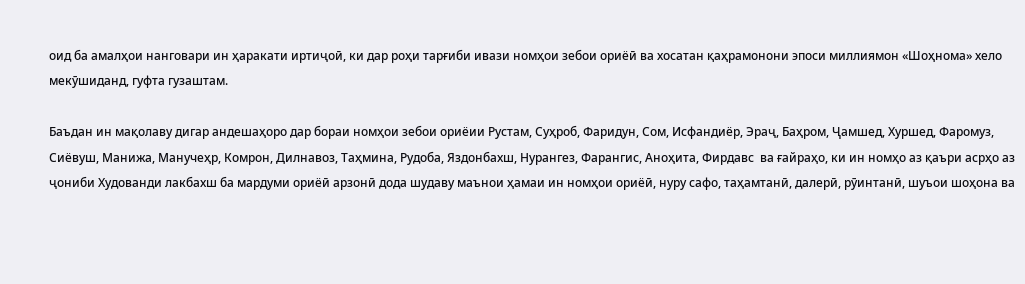оид ба амалҳои нанговари ин ҳаракати иртиҷоӣ, ки дар роҳи тарғиби ивази номҳои зебои ориёӣ ва хосатан қаҳрамонони эпоси миллиямон «Шоҳнома» хело мекӯшиданд, гуфта гузаштам.

Баъдан ин мақолаву дигар андешаҳоро дар бораи номҳои зебои ориёии Рустам, Суҳроб, Фаридун, Сом, Исфандиёр, Эраҷ, Баҳром, Ҷамшед, Хуршед, Фаромуз, Сиёвуш, Манижа, Манучеҳр, Комрон, Дилнавоз, Таҳмина, Рудоба, Яздонбахш, Нурангез, Фарангис, Аноҳита, Фирдавс  ва ғайраҳо, ки ин номҳо аз қаъри асрҳо аз ҷониби Худованди лакбахш ба мардуми ориёӣ арзонӣ дода шудаву маънои ҳамаи ин номҳои ориёӣ, нуру сафо, таҳамтанӣ, далерӣ, рӯинтанӣ, шуъои шоҳона ва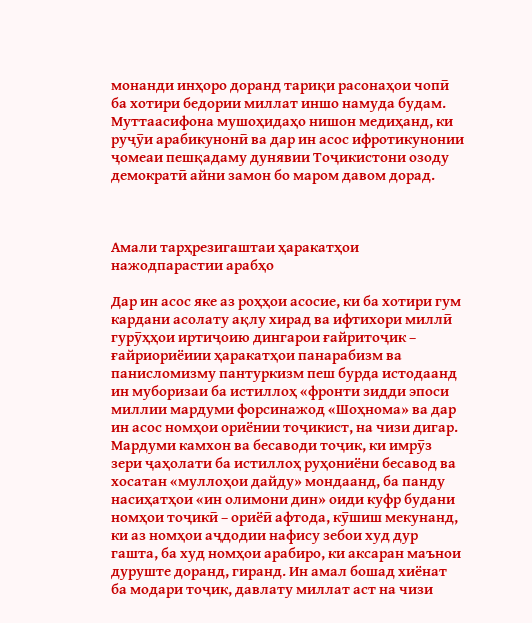монанди инҳоро доранд тариқи расонаҳои чопӣ ба хотири бедории миллат иншо намуда будам. Муттаасифона мушоҳидаҳо нишон медиҳанд, ки руҷӯи арабикунонӣ ва дар ин асос ифротикунонии ҷомеаи пешқадаму дунявии Тоҷикистони озоду демократӣ айни замон бо маром давом дорад.



Амали тарҳрезигаштаи ҳаракатҳои нажодпарастии арабҳо

Дар ин асос яке аз роҳҳои асосие, ки ба хотири гум кардани асолату ақлу хирад ва ифтихори миллӣ гурӯҳҳои иртиҷоию дингарои ғайритоҷик – ғайриориёиии ҳаракатҳои панарабизм ва панисломизму пантуркизм пеш бурда истодаанд ин муборизаи ба истиллоҳ «фронти зидди эпоси миллии мардуми форсинажод «Шоҳнома» ва дар ин асос номҳои ориёнии тоҷикист, на чизи дигар. Мардуми камхон ва бесаводи тоҷик, ки имрӯз зери ҷаҳолати ба истиллоҳ руҳониёни бесавод ва хосатан «муллоҳои дайду» мондаанд, ба панду насиҳатҳои «ин олимони дин» оиди куфр будани номҳои тоҷикӣ – ориёӣ афтода, кӯшиш мекунанд, ки аз номҳои аҷдодии нафису зебои худ дур гашта, ба худ номҳои арабиро, ки аксаран маънои дуруште доранд, гиранд. Ин амал бошад хиёнат ба модари тоҷик, давлату миллат аст на чизи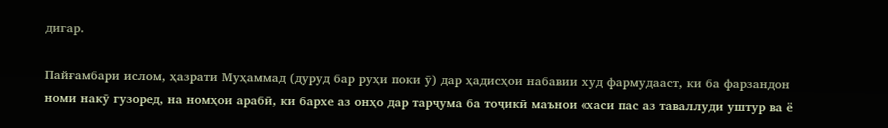дигар.

Пайғамбари ислом, ҳазрати Муҳаммад (дуруд бар руҳи поки ӯ) дар ҳадисҳои набавии худ фармудааст, ки ба фарзандон номи накӯ гузоред, на номҳои арабӣ, ки бархе аз онҳо дар тарҷума ба тоҷикӣ маънои «хаси пас аз таваллуди уштур ва ё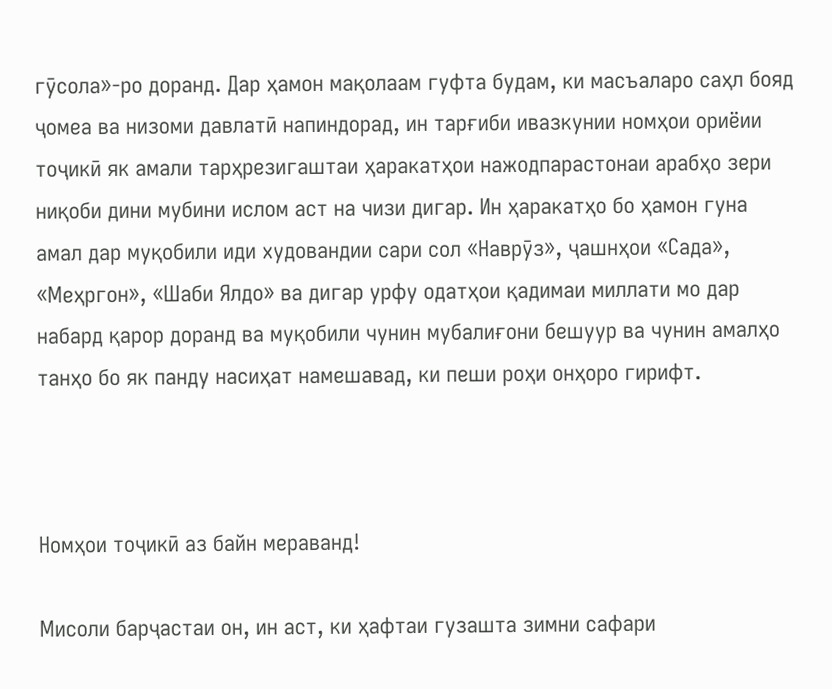гӯсола»-ро доранд. Дар ҳамон мақолаам гуфта будам, ки масъаларо саҳл бояд ҷомеа ва низоми давлатӣ напиндорад, ин тарғиби ивазкунии номҳои ориёии тоҷикӣ як амали тарҳрезигаштаи ҳаракатҳои нажодпарастонаи арабҳо зери ниқоби дини мубини ислом аст на чизи дигар. Ин ҳаракатҳо бо ҳамон гуна амал дар муқобили иди худовандии сари сол «Наврӯз», ҷашнҳои «Сада», «Меҳргон», «Шаби Ялдо» ва дигар урфу одатҳои қадимаи миллати мо дар набард қарор доранд ва муқобили чунин мубалиғони бешуур ва чунин амалҳо танҳо бо як панду насиҳат намешавад, ки пеши роҳи онҳоро гирифт.



Номҳои тоҷикӣ аз байн мераванд!

Мисоли барҷастаи он, ин аст, ки ҳафтаи гузашта зимни сафари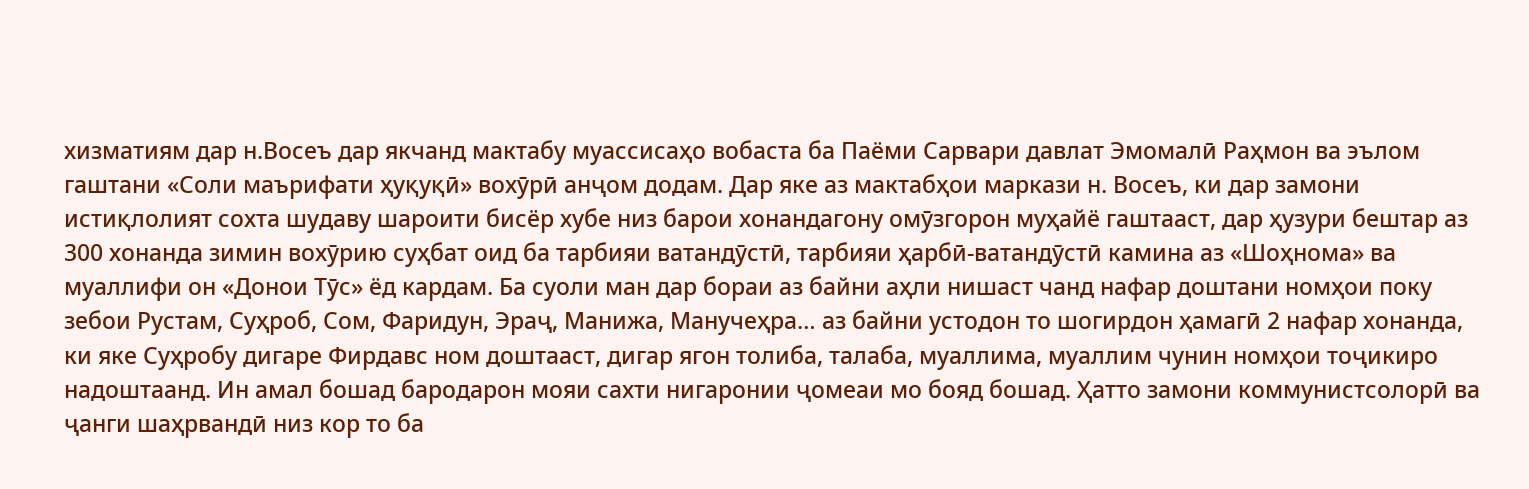хизматиям дар н.Восеъ дар якчанд мактабу муассисаҳо вобаста ба Паёми Сарвари давлат Эмомалӣ Раҳмон ва эълом гаштани «Соли маърифати ҳуқуқӣ» вохӯрӣ анҷом додам. Дар яке аз мактабҳои маркази н. Восеъ, ки дар замони истиқлолият сохта шудаву шароити бисёр хубе низ барои хонандагону омӯзгорон муҳайё гаштааст, дар ҳузури бештар аз 300 хонанда зимин вохӯрию суҳбат оид ба тарбияи ватандӯстӣ, тарбияи ҳарбӣ-ватандӯстӣ камина аз «Шоҳнома» ва муаллифи он «Донои Тӯс» ёд кардам. Ба суоли ман дар бораи аз байни аҳли нишаст чанд нафар доштани номҳои поку зебои Рустам, Суҳроб, Сом, Фаридун, Эраҷ, Манижа, Манучеҳра… аз байни устодон то шогирдон ҳамагӣ 2 нафар хонанда, ки яке Суҳробу дигаре Фирдавс ном доштааст, дигар ягон толиба, талаба, муаллима, муаллим чунин номҳои тоҷикиро надоштаанд. Ин амал бошад бародарон мояи сахти нигаронии ҷомеаи мо бояд бошад. Ҳатто замони коммунистсолорӣ ва ҷанги шаҳрвандӣ низ кор то ба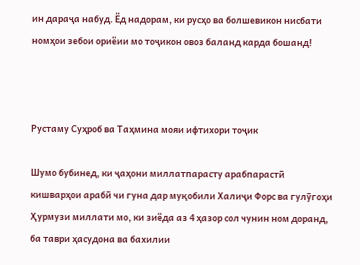ин дараҷа набуд. Ёд надорам, ки русҳо ва болшевикон нисбати номҳои зебои ориёии мо тоҷикон овоз баланд карда бошанд!



Рустаму Суҳроб ва Таҳмина мояи ифтихори тоҷик

Шумо бубинед, ки ҷаҳони миллатпарасту арабпарастӣ кишварҳои арабӣ чи гуна дар муқобили Халиҷи Форс ва гулӯгоҳи Ҳурмузи миллати мо, ки зиёда аз 4 ҳазор сол чунин ном доранд, ба таври ҳасудона ва бахилии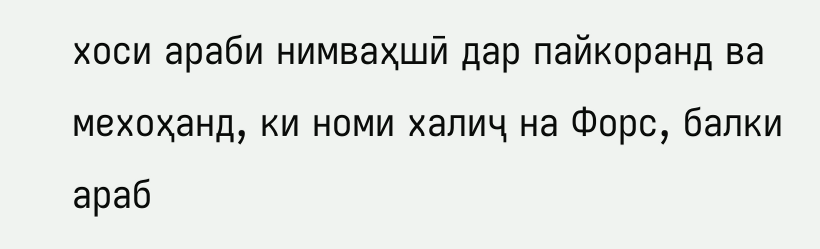хоси араби нимваҳшӣ дар пайкоранд ва мехоҳанд, ки номи халиҷ на Форс, балки араб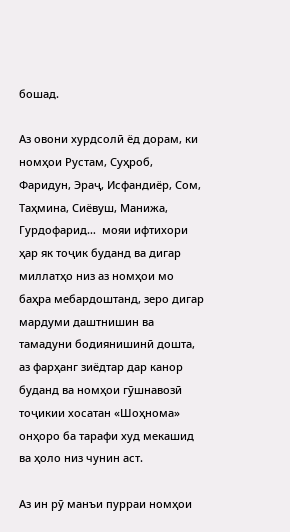бошад.

Аз овони хурдсолӣ ёд дорам, ки номҳои Рустам, Суҳроб, Фаридун, Эраҷ, Исфандиёр, Сом, Таҳмина, Сиёвуш, Манижа, Гурдофарид…  мояи ифтихори ҳар як тоҷик буданд ва дигар миллатҳо низ аз номҳои мо баҳра мебардоштанд, зеро дигар мардуми даштнишин ва тамадуни бодиянишинӣ дошта, аз фарҳанг зиёдтар дар канор буданд ва номҳои гӯшнавозӣ тоҷикии хосатан «Шоҳнома» онҳоро ба тарафи худ мекашид ва ҳоло низ чунин аст.

Аз ин рӯ манъи пурраи номҳои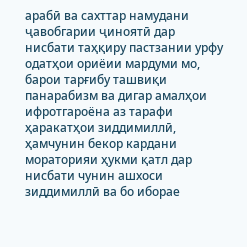арабӣ ва сахттар намудани ҷавобгарии ҷиноятӣ дар нисбати таҳқиру пастзании урфу одатҳои ориёии мардуми мо, барои тарғибу ташвиқи панарабизм ва дигар амалҳои ифротгароёна аз тарафи ҳаракатҳои зиддимиллӣ, ҳамчунин бекор кардани мораторияи ҳукми қатл дар нисбати чунин ашхоси зиддимиллӣ ва бо иборае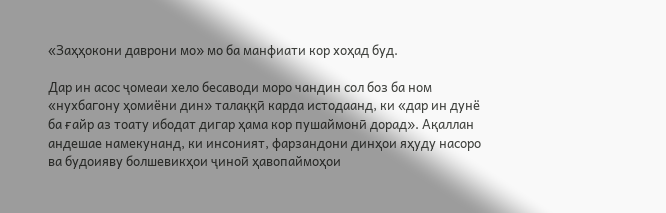«Заҳҳокони даврони мо» мо ба манфиати кор хоҳад буд.

Дар ин асос ҷомеаи хело бесаводи моро чандин сол боз ба ном «нухбагону ҳомиёни дин» талаққӣ карда истодаанд, ки «дар ин дунё ба ғайр аз тоату ибодат дигар ҳама кор пушаймонӣ дорад». Ақаллан андешае намекунанд, ки инсоният, фарзандони динҳои яҳуду насоро ва будоияву болшевикҳои ҷиноӣ ҳавопаймоҳои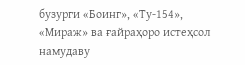бузурги «Боинг», «Ту-154», «Мираж» ва ғайраҳоро истеҳсол намудаву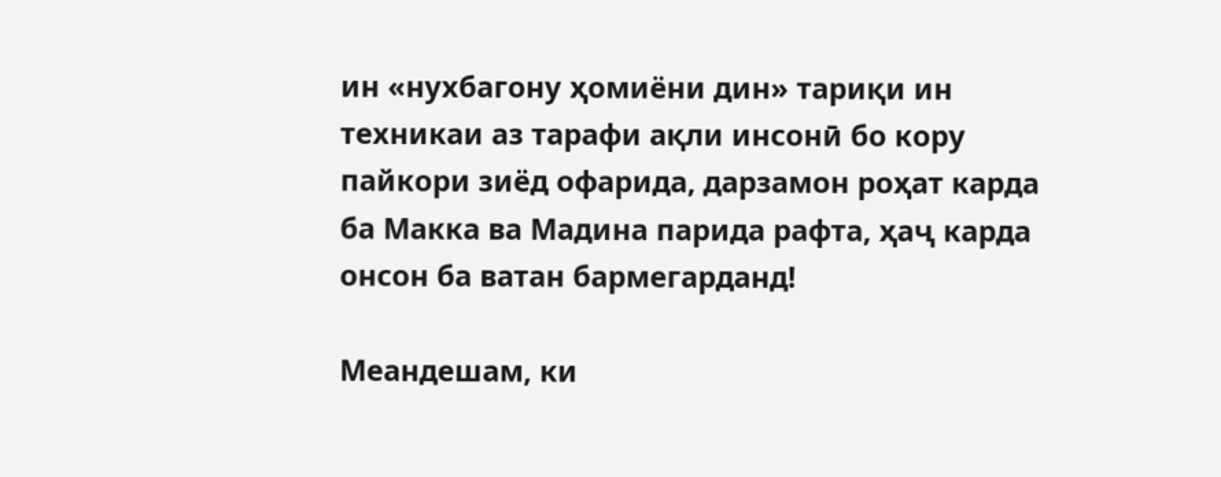ин «нухбагону ҳомиёни дин» тариқи ин техникаи аз тарафи ақли инсонӣ бо кору пайкори зиёд офарида, дарзамон роҳат карда ба Макка ва Мадина парида рафта, ҳаҷ карда онсон ба ватан бармегарданд!

Меандешам, ки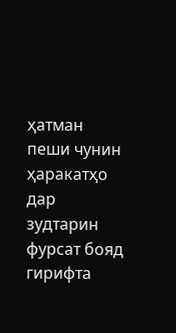ҳатман пеши чунин ҳаракатҳо дар зудтарин фурсат бояд гирифта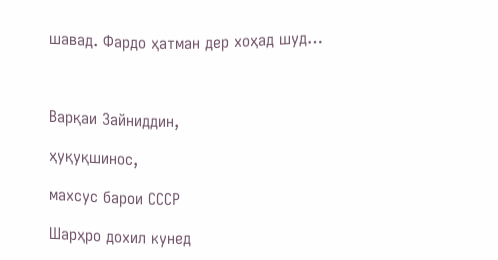шавад. Фардо ҳатман дер хоҳад шуд…



Варқаи Зайниддин,

ҳуқуқшинос,

махсус барои СССР

Шарҳро дохил кунед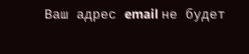Ваш адрес email не будет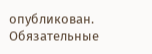опубликован. Обязательные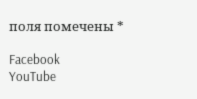поля помечены *

Facebook
YouTube